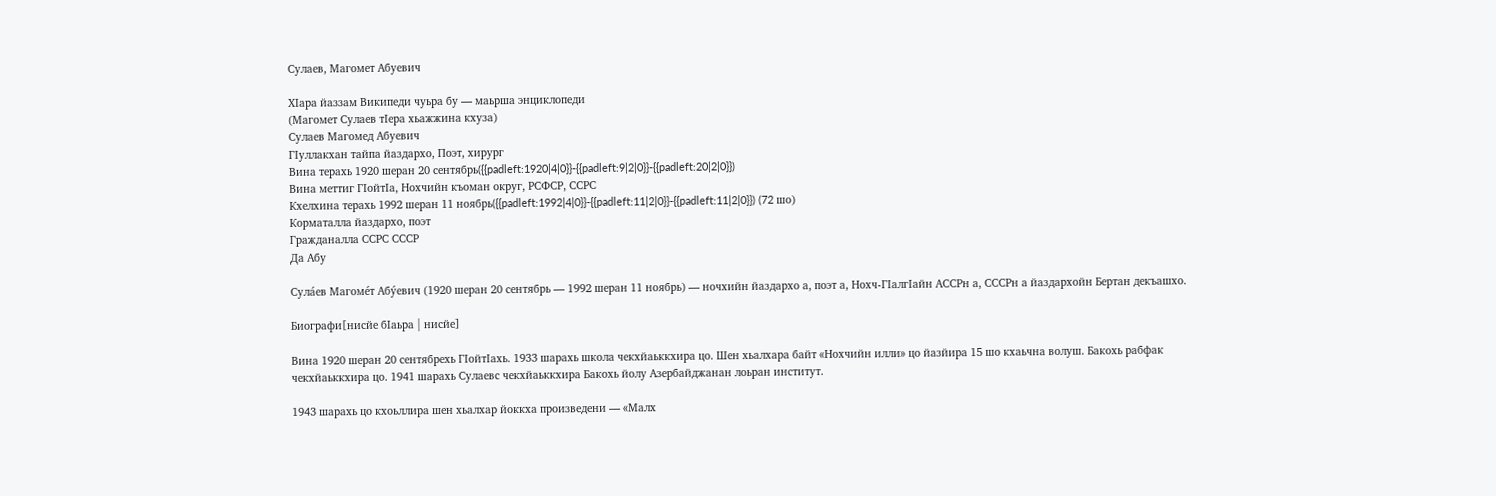Сулаев, Магомет Абуевич

ХӀара йаззам Википеди чуьра бу — маьрша энциклопеди
(Магомет Сулаев тӀера хьажжина кхуза)
Сулаев Магомед Абуевич
ГӀуллакхан тайпа йаздархо, Поэт, хирург
Вина терахь 1920 шеран 20 сентябрь({{padleft:1920|4|0}}-{{padleft:9|2|0}}-{{padleft:20|2|0}})
Вина меттиг ГӀойтӀа, Нохчийн къоман округ, РСФСР, ССРС
Кхелхина терахь 1992 шеран 11 ноябрь({{padleft:1992|4|0}}-{{padleft:11|2|0}}-{{padleft:11|2|0}}) (72 шо)
Корматалла йаздархо, поэт
Гражданалла ССРС СССР
Да Абу

Сула́ев Магоме́т Абу́евич (1920 шеран 20 сентябрь — 1992 шеран 11 ноябрь) — ночхийн йаздархо а, поэт а, Нохч-ГӀалгӀайн АССРн а, СССРн а йаздархойн Бертан декъашхо.

Биографи[нисйе бӀаьра | нисйе]

Вина 1920 шеран 20 сентябрехь ГӀойтӀахь. 1933 шарахь школа чекхйаьккхира цо. Шен хьалхара байт «Нохчийн илли» цо йазйира 15 шо кхаьчна волуш. Бакохь рабфак чекхйаьккхира цо. 1941 шарахь Сулаевс чекхйаьккхира Бакохь йолу Азербайджанан лоьран институт.

1943 шарахь цо кхоьллира шен хьалхар йоккха произведени — «Малх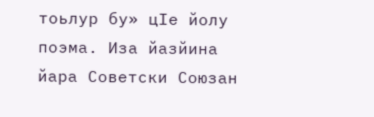тоьлур бу» цӀе йолу поэма. Иза йазйина йара Советски Союзан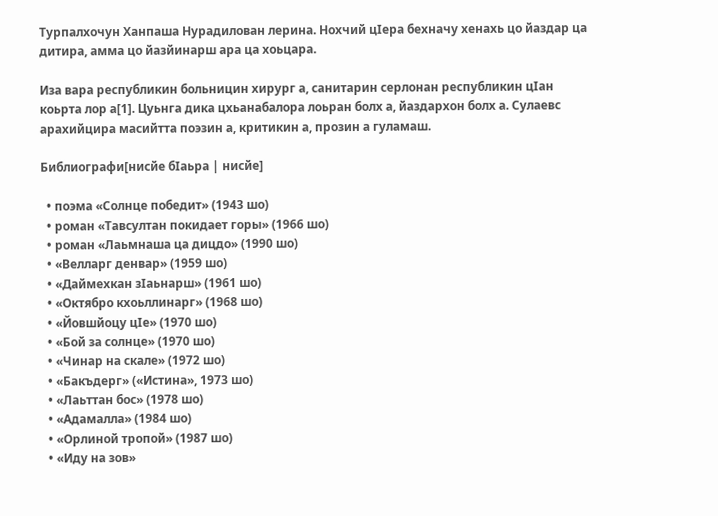Турпалхочун Ханпаша Нурадилован лерина. Нохчий цӀера бехначу хенахь цо йаздар ца дитира, амма цо йазйинарш ара ца хоьцара.

Иза вара республикин больницин хирург а, санитарин серлонан республикин цӀан коьрта лор а[1]. Цуьнга дика цхьанабалора лоьран болх а, йаздархон болх а. Сулаевс арахийцира масийтта поэзин а, критикин а, прозин а гуламаш.

Библиографи[нисйе бӀаьра | нисйе]

  • поэма «Солнце победит» (1943 шо)
  • роман «Тавсултан покидает горы» (1966 шо)
  • роман «Лаьмнаша ца дицдо» (1990 шо)
  • «Велларг денвар» (1959 шо)
  • «Даймехкан зӀаьнарш» (1961 шо)
  • «Октябро кхоьллинарг» (1968 шо)
  • «Йовшйоцу цӀе» (1970 шо)
  • «Бой за солнце» (1970 шо)
  • «Чинар на скале» (1972 шо)
  • «Бакъдерг» («Истина», 1973 шо)
  • «Лаьттан бос» (1978 шо)
  • «Адамалла» (1984 шо)
  • «Орлиной тропой» (1987 шо)
  • «Иду на зов»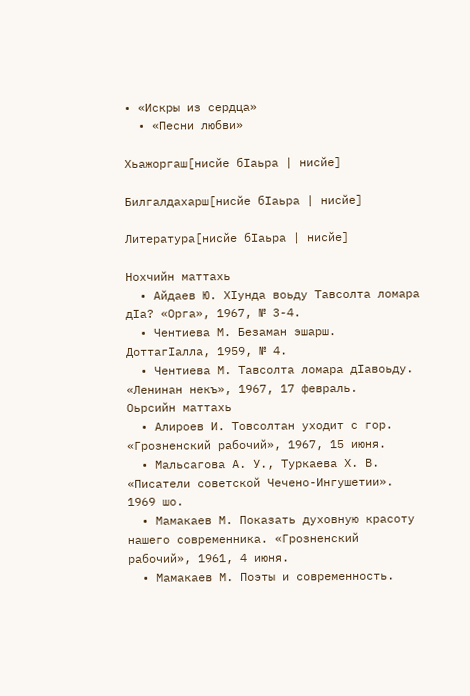• «Искры из сердца»
  • «Песни любви»

Хьажоргаш[нисйе бӀаьра | нисйе]

Билгалдахарш[нисйе бӀаьра | нисйе]

Литература[нисйе бӀаьра | нисйе]

Нохчийн маттахь
  • Айдаев Ю. ХӀунда воьду Тавсолта ломара дӀа? «Орга», 1967, № 3-4.
  • Чентиева М. Безаман эшарш. ДоттагӀалла, 1959, № 4.
  • Чентиева М. Тавсолта ломара дӀавоьду. «Ленинан некъ», 1967, 17 февраль.
Оьрсийн маттахь
  • Алироев И. Товсолтан уходит с гор. «Грозненский рабочий», 1967, 15 июня.
  • Мальсагова А. У., Туркаева Х. В. «Писатели советской Чечено-Ингушетии». 1969 шо.
  • Мамакаев М. Показать духовную красоту нашего современника. «Грозненский рабочий», 1961, 4 июня.
  • Мамакаев М. Поэты и современность.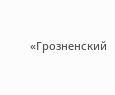«Грозненский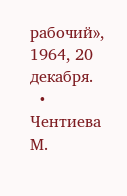рабочий», 1964, 20 декабря.
  • Чентиева М.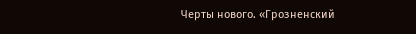Черты нового. «Грозненский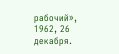рабочий», 1962, 26 декабря.